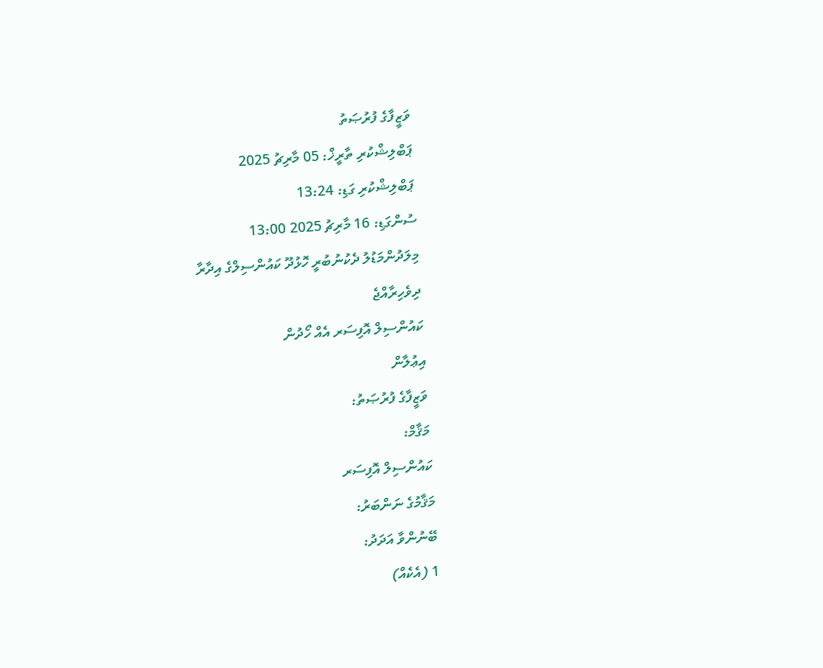ވަޒީފާގެ ފުރުޞަތު
ޕަބްލިޝްކުރި ތާރީޚް: 05 މާރިޗު 2025
ޕަބްލިޝްކުރި ގަޑި: 13:24
ސުންގަޑި: 16 މާރިޗު 2025 13:00
މިލަދުންމަޑުލު ދެކުނުބުރީ ހޮޅުދޫ ކައުންސިލްގެ އިދާރާ
ދިވެހިރާއްޖެ
ކައުންސިލް އޮފިސަރ އެއް ހޯދުން
އިޢުލާން
ވަޒީފާގެ ފުރުޞަތު:
މަޤާމް:
ކައުންސިލް އޮފިސަރ
މަޤާމުގެ ނަންބަރު:
ބޭނުންވާ އަދަދު:
1 (އެކެއް)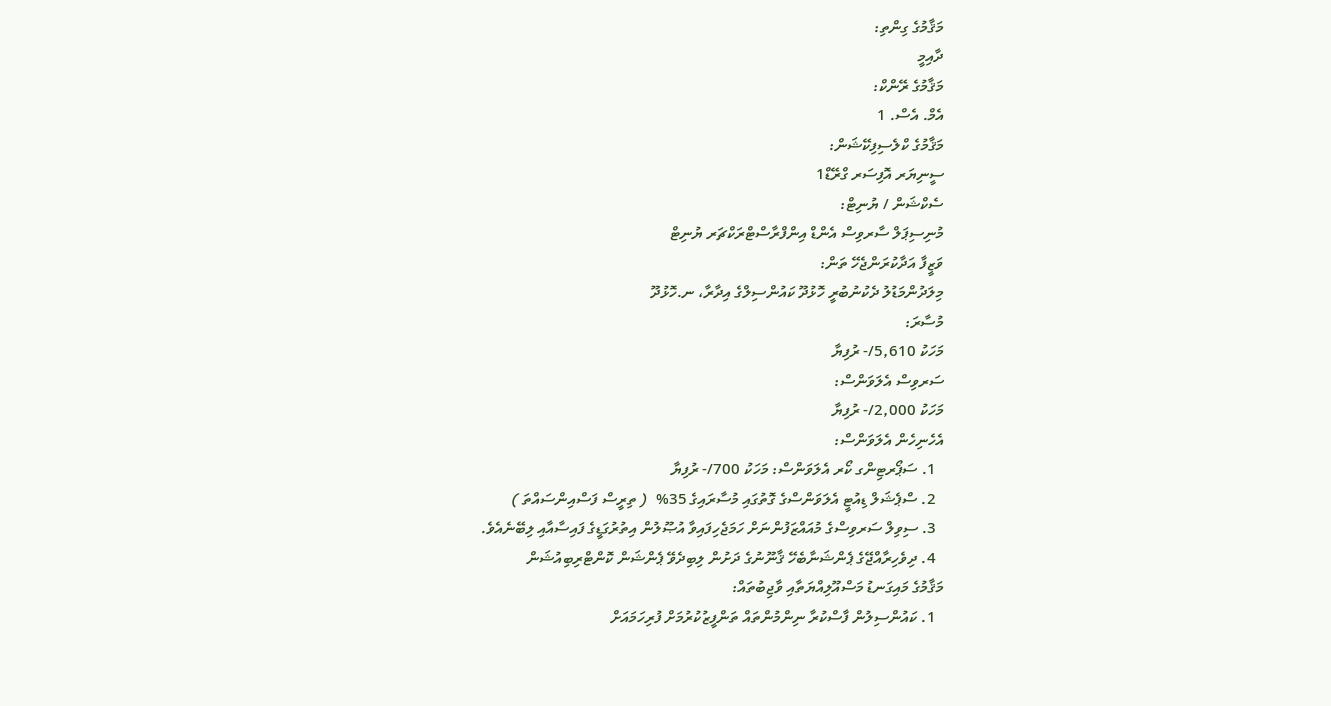މަޤާމުގެ ގިންތި:
ދާއިމީ
މަޤާމުގެ ރޭންކް:
އެމް. އެސް. 1
މަޤާމުގެ ކްލެސިފިކޭޝަން:
ސީނިޔަރ އޮފިސަރ ގްރޭޑް1
ސެކްޝަން / ޔުނިޓް:
މުނިސިޕަލް ސާރވިސް އެންޑް އިންފްރާސްޓްރަކްޗަރ ޔުނިޓް
ވަޒީފާ އަދާކުރަންޖެހޭ ތަން:
މިލަދުންމަޑުލު ދެކުނުބުރީ ހޮޅުދޫ ކައުންސިލްގެ އިދާރާ، ނ.ހޮޅުދޫ
މުސާރަ:
މަހަކު 5,610/- ރުފިޔާ
ސަރވިސް އެލަވަންސް:
މަހަކު 2,000/- ރުފިޔާ
އެހެނިހެން އެލަވަންސް:
  1. ސަޕޯރޓިންގ ކޯރ އެލަވަންސް: މަހަކު 700/- ރުފިޔާ
  2. ސްޕެޝަލް ޑިއުޓީ އެލަވަންސްގެ ގޮތުގައި މުސާރައިގެ 35%  ( ތިރީސް ފަސްއިންސައްތަ )
  3. ސިވިލް ސަރވިސްގެ މުއައްޒަފުންނަށް ހަމަޖެހިފައިވާ އުޞޫލުން އިތުރުގަޑީގެ ފައިސާއާއި ލިބޭނެއެވެ.
  4. ދިވެހިރާއްޖޭގެ ޕެންޝަނާބެހޭ ޤާނޫނުގެ ދަށުން ލިބިދެވޭ ޕެންޝަން ކޮންޓްރިބިއުޝަން
މަޤާމުގެ މައިގަނޑު މަސްއޫލިއްޔަތާއި ވާޖިބުތައް:
  1. ކައުންސިލުން ފާސްކުރާ ނިންމުންތައް ތަންފީޒުކުރުމަށް ފުރިހަމައަށް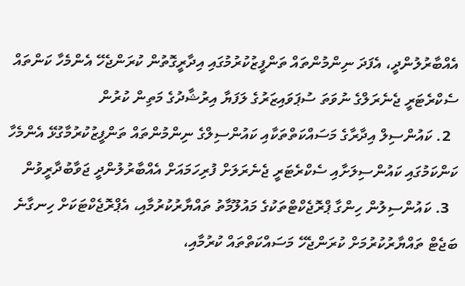އެއްބާރުލުންދީ، އެފަދަ ނިންމުންތައް ތަންފީޒުކުރުމުގައި އިދާރީގޮތުން ކުރަންޖެހޭ އެންމެހާ ކަންތައް ސެކްރެޓަރީ ޖެނެރަލްގެ ނުވަތަ ސުޕަވައިޒަރުގެ ލަފަޔާ އިރުޝާދުގެ މަތިން ކުރުން
  2. ކައުންސިލް އިދާރާގެ މަސައްކަތްތަކާއި ކައުންސިލްގެ ނިންމުންތައް ތަންފީޒުކުރުމާގުޅޭ އެންމެހާ ކަންކަމުގައި ކައުންސިލަށާއި ސެކްރެޓަރީ ޖެނެރަލަށް ފުރިހަމައަށް އެއްބާރުލުންދީ ޖަވާބުދާރީވުން
  3. ކައުންސިލުން ހިންގާ ޕްރޮޖެކްޓްތަކުގެ މައުލޫމާތު ތައްޔާރުކުރުމާއި، އެޕްރޮޖެކްޓަކަށް ހިނގާނެ ބަޖެޓް ތައްޔާރުކުރުމަށް ކުރަންޖެހޭ މަސައްކަތްތައް ކުރުމާއި،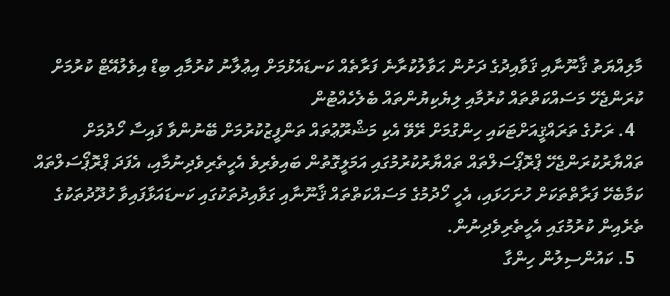މާލިއްޔަތު ޤާނޫނާއި ޤަވާއިދުގެ ދަށުން ޙަވާލުކުރާނެ ފަރާތެއް ކަނޑައެޅުމަށް އިޢުލާނު ކުރުމާއި ބިޑް އިވެލުއޭޓް ކުރުމަށް ކުރަންޖެހޭ މަސައްކަތްތައް ކުރުމާއި ލިޔެކިޔުންތައް ބެލެހެއްޓުން
  4. ރަށުގެ ތަރައްޤީއަށްޓަކައި ހިންގުމަށް ރޭވޭ އެކި މަޝްރޫޢުތައް ތަންފީޒުކުރުމަށް ބޭނުންވާ ފައިސާ ހޯދުމަށް ތައްޔާރުކުރަންޖެހޭ ޕްރޮޕޯސަލްތައް ތައްޔާރުކުރުމުގައި އަމަލީގޮތުން ބައިވެރިވެ އެހީތެރިވެދިނުމާއި، އެފަދަ ޕްރޮޕޯސަލްތައް ކަމާބެހޭ ފަރާތްތަކަށް ހުށަހަޅައި، އެހީ ހޯދުމުގެ މަސައްކަތްތައް ޤާނޫނާއި ގަވާއިދުތަކުގައި ކަނޑައަޅާފައިވާ ހުދޫދުތަކުގެ ތެރެއިން ކުރުމުގައި އެހީތެރިވެދިނުން.
  5. ކައުންސިލުން ހިންގާ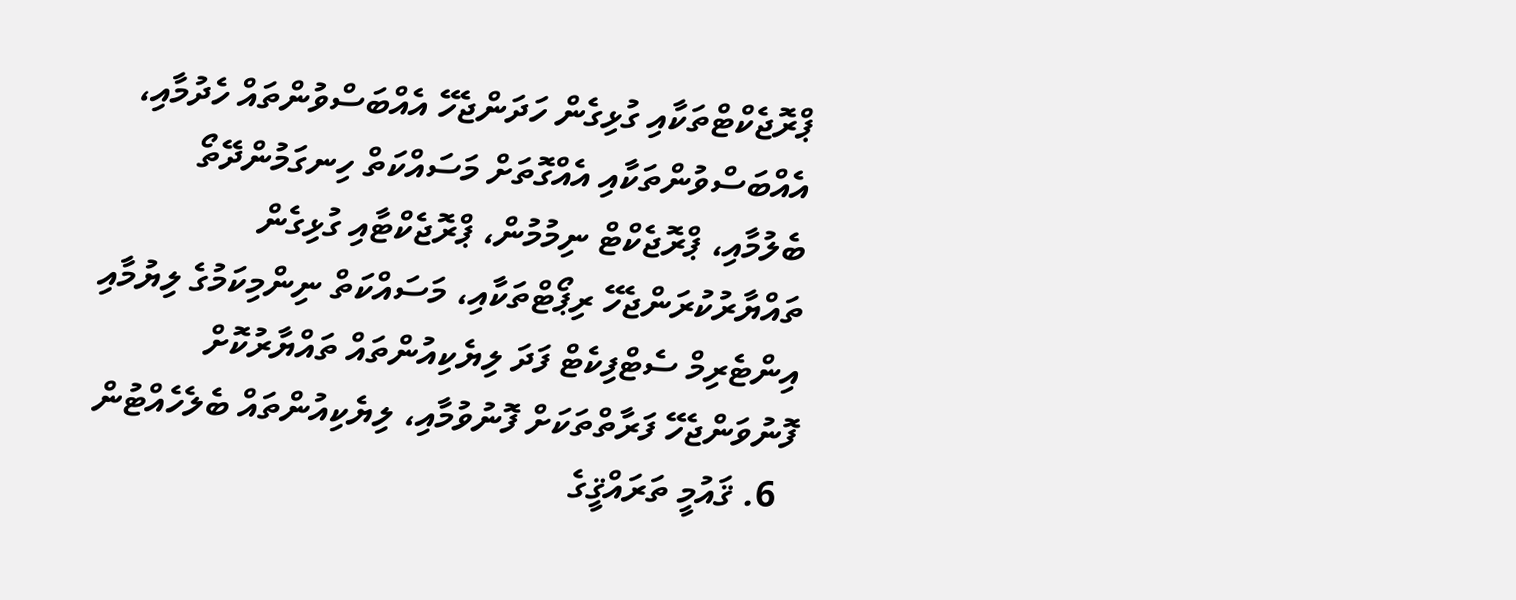ޕްރޮޖެކްޓްތަކާއި ގުޅިގެން ހަދަންޖެހޭ އެއްބަސްވުންތައް ހެދުމާއި، އެއްބަސްވުންތަކާއި އެއްގޮތަށް މަސައްކަތް ހިނގަމުންދޭތޯ ބެލުމާއި، ޕްރޮޖެކްޓް ނިމުމުން، ޕްރޮޖެކްޓާއި ގުޅިގެން ތައްޔާރުކުރަންޖެހޭ ރިޕޯޓްތަކާއި، މަސައްކަތް ނިންމިކަމުގެ ލިޔުމާއި އިންޓެރިމް ސެޓްފިކެޓް ފަދަ ލިޔެކިއުންތައް ތައްޔާރުކޮށް ފޮނުވަންޖެހޭ ފަރާތްތަކަށް ފޮނުވުމާއި، ލިޔެކިއުންތައް ބެލެހެއްޓުން
  6. ޤައުމީ ތަރައްޤީގެ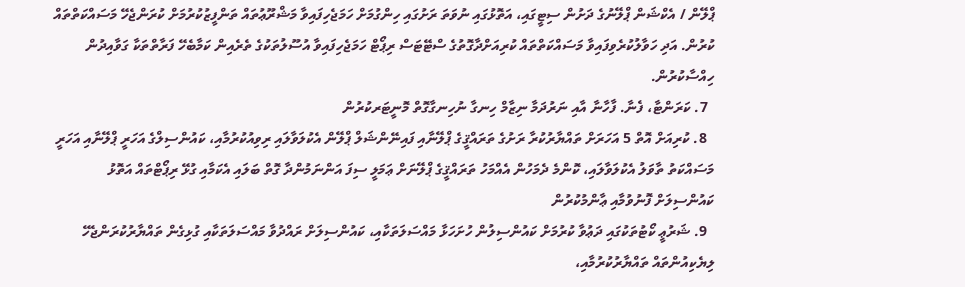ޕްލޭން / އެކްޝަން ޕްލޭނުގެ ދަށުން ސިޓީގައި، އަތޮޅުގައި ނުވަތަ ރަށުގައި ހިންގުމަށް ހަމަޖެހިފައިވާ މަޝްރޫޢުތައް ތަންފީޒުކުރުމަށް ކުރަންޖެހޭ މަސައްކަތްތައް ކުރުން. އަދި ހަވާލުކުރެވިފައިވާ މަސައްކަތްތައް ކުރިއަށްދާގޮތުގެ ސްޓޭޓަސް ރިޕޯޓް ހަމަޖެހިފައިވާ އުސޫލުތަކުގެ ތެރެއިން ކަމާބެހޭ ފަރާތްތަކާ ގަވާއިދުން ހިއްސާކުރުން.
  7. ކަރަންޓާ، ފެނާ. ފާހާނާ އާއި ނަރުދަމާ ނިޒާމް ހިނގާ ނުހިނގާގޮތް މޮނީޓަރކުރުން
  8. ކުރިއަށް އޮތް 5 އަހަރަށް ތައްޔާރުކުރާ ރަށުގެ ތަރައްޤީގެ ޕްލޭނާއި ފައިނޭންޝަލް ޕްލޭން އެކުލަވާލައި ރިވިއުކުރުމާއި، ކައުންސިލްގެ އަހަރީ ޕްލޭނާއި އަހަރީ މަސައްކަތު ތާވަލު އެކުލަވާލައި، ކޮންމެ ދެމަހުން އެއްމަހު ތަރައްޤީގެ ޕްލޭނަށް ޢަމަލީ ސިފަ އަންނަމުންދާ ގޮތް ބަލައި އެކަމާއި ގުޅޭ ރިޕޯޓްތައް އަތޮޅު ކައުންސިލަށް ފޮނުވުމާއި ޢާންމުކުރުން
  9. ޝަރުޢީ ކޯޓުތަކުގައި ދަޢުވާ ކުރުމަށް ކައުންސިލުން ހުށަހަޅާ މައްސަލަތަކާއި، ކައުންސިލަށް ރައްދުވާ މައްސަލަތަކާއި ގުޅިގެން ތައްޔާރުކުރަންޖެހޭ ލިޔެކިއުންތައް ތައްޔާރުކުރުމާއި،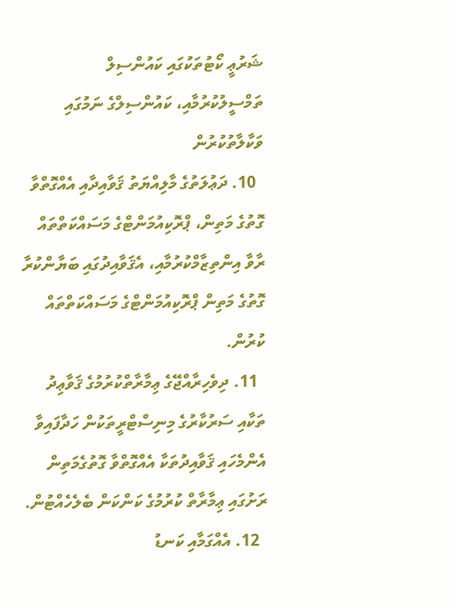ޝަރުޢީ ކޯޓުތަކުގައި ކައުންސިލް ތަމްސީލުކުރުމާއި، ކައުންސިލްގެ ނަމުގައި ވަކާލާތުކުރުން
  10. ދަޢުލަތުގެ މާލިއްޔަތު ޤަވާއިދާއި އެއްގޮތްވާ ގޮތުގެ މަތިން، ޕްރޮކިއުމަންޓްގެ މަސައްކަތްތައް ރާވާ އިންތިޒާމްކުރުމާއި، އެޤަވާއިދުގައި ބަޔާންކުރާ ގޮތުގެ މަތިން ޕްރޮކިއުމަންޓްގެ މަސައްކަތްތައް ކުރުން.
  11. ދިވެހިރާއްޖޭގެ ޢިމާރާތްކުރުމުގެ ޤަވާޢިދު ތަކާއި ސަރުކާރުގެ މިނިސްޓްރީތަކުން ހަދާފައިވާ އެންމެހައި ޤަވާއިދުތަކާ އެއްގޮތްވާ ގޮތުގެމަތިން ރަށުގައި ޢިމާރާތް ކުރުމުގެ ކަންކަން ބެލެހެއްޓުން.
  12. އެއްގަމާއި ކަނޑު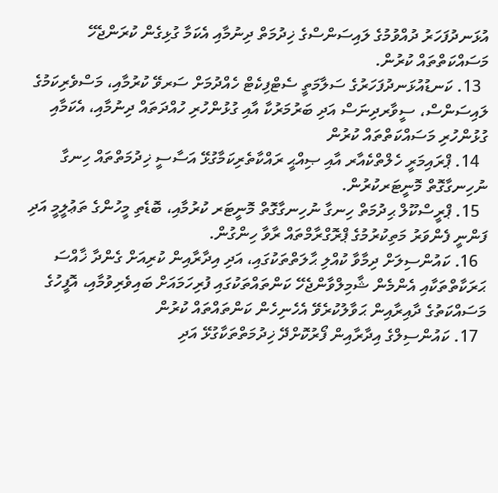އުޅަނދުފަހަރު ދުއްވުމުގެ ލައިސަންސްގެ ޚިދުމަތް ދިނުމާއި އެކަމާ ގުޅިގެން ކުރަންޖެހޭ މަސައްކަތްތައް ކުރުން.
  13. ކަނޑުއުޅަނދުފަހަރުގެ ސަލާމަތީ ސެޓްފިކެޓް ހެއްދުމަށް ސަރވޭ ކުރުމާއި، މަސްވެރިކަމުގެ ލައިސަންސް، ސީވާރދިނަސް އަދި ބަރުމަރުކާ އާއި ގުޅުންހުރި ހުއްދަތައް ދިނުމާއި، އެކަމާއި ގުޅުންހުރި މަސައްކަތްތައް ކުރުން
  14. ޕްރައިމަރީ ހެލްތްކެއާރ އާއި ޞިއްޙީ ރައްކާތެރިކަމާގުޅޭ އަސާސީ ޚިދުމަތްތައް ހިނގާ ނުހިނގާގޮތް މޮނީޓަރކުރުން.
  15. ޕްރީސްކޫލް ޙިދުމަތް ހިނގާ ނުހިނގާގޮތް މޮނީޓަރ ކުރުމާއި، ބޮޑެތި މީހުންގެ ތަޢުލީމީ އަދި ފަންނީ ފެންވަރު މަތިކުރުމުގެ ޕްރޮގްރާމްތައް ރާވާ ހިންގުން.
  16. ކައުންސިލަށް ދިމާވާ ކުއްލި ޙާލަތްތަކުގައި، އަދި އިދާރާއިން ކުރިއަށް ގެންދާ ޚާއްސަ ޙަރަކާތްތަކާއި އެންމެން ޝާމިލްވާންޖެހޭ ކަންތައްތަކުގައި ފުރިހަމައަށް ބައިވެރިވުމާއި، އޮފީހުގެ މަސައްކަތުގެ ދާއިރާއިން ޙަވާލުކުރެވޭ އެހެނިހެން ކަންތައްތައް ކުރުން
  17. ކައުންސިލްގެ އިދާރާއިން ފޯރުކޮށްދޭ ޚިދުމަތްތަކާގުޅޭ އަދި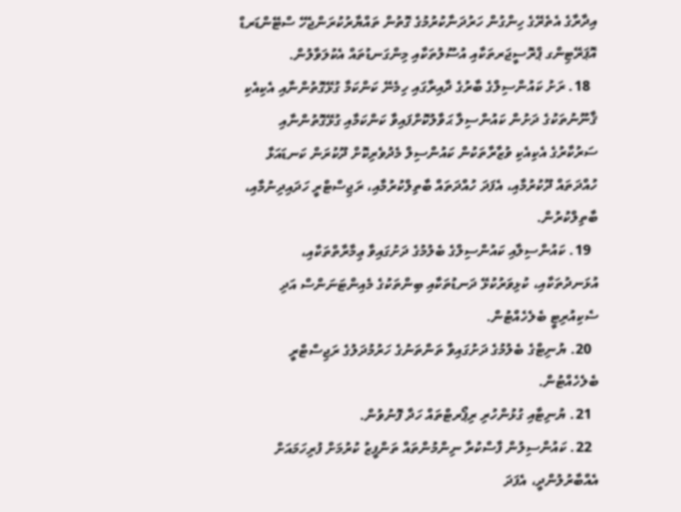އިދާރާގެ އެތެރޭގެ ހިންގުން ހަރުދަނާކުރުމުގެ ގޮތުން ތައްޔާރުކުރަންޖެހޭ ސްޓޭންޑަރޑް އޮޕަރޭޓިންގ ޕްރޮސީޖަރތަކާއި އުސޫލުތަކާއި މިންގަނޑުތައް އެކުލަވާލުން.
  18. ރަށު ކައުންސިލްގެ ބާރުގެ ދާއިރާގައި ހިމެނޭ ކަންކަމާ ގުޅޭގޮތުންނާއި އެކިއެކި ޤާނޫނުތަކުގެ ދަށުން ކައުންސިލާ ޙަވާލުކޮށްފައިވާ ކަންކަމާއި ގުޅޭގޮތުންނާއި ސަރުކާރުގެ އެކިއެކި ވުޒާރާތަކުން ކައުންސިލް މެދުވެރިކޮށް ދޫކުރަން ކަނޑައަޅާ ހުއްދަތައް ދޫކުރުމާއި، އެފަދަ ހުއްދަތައް ބާތިލްކުރުމާއި، ރަޖިސްޓްރީ ހަދައިދިނުމާއި، ބާތިލްކުރުން.
  19. ކައުންސިލާއި ކައުންސިލްގެ ބެލުމުގެ ދަށުގައިވާ ޢިމާރާތްތަކާއި، އުޅަނދުތަކާއި، ކުޅިވަރުކުޅޭ ދަނޑުތަކާއި ބިންތަކުގެ މެއިންޓަނަންސް އަދި ސެކިއުރިޓީ ބެލެހެއްޓުން.
  20. ޔުނިޓްގެ ބެލުމުގެ ދަށުގައިވާ ތަންތަނުގެ ހަރުމުދަލުގެ ރަޖިސްޓްރީ ބެލެހެއްޓުން.
  21. ޔުނިޓާއި ގުޅުންހުރި ރިޕޯރޓްތައް ހަދާ ފޮނުވުން.
  22. ކައުންސިލުން ފާސްކުރާ ނިންމުންތައް ތަންފީޒު ކުރުމަށް ފުރިހަމައަށް އެއްބާރުލުންދީ، އެފަދަ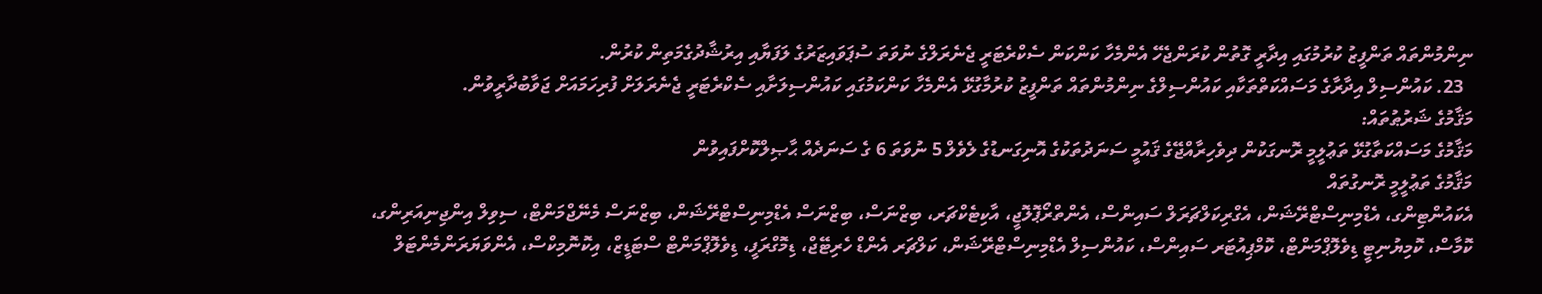ނިންމުންތައް ތަންފީޒު ކުރުމުގައި އިދާރީ ގޮތުން ކުރަންޖެހޭ އެންމެހާ ކަންކަން ސެކްރެޓަރީ ޖެނެރަލްގެ ނުވަތަ ސުޕަވައިޒަރުގެ ލަފަޔާއި އިރުޝާދުގެމަތިން ކުރުން.
  23. ކައުންސިލް އިދާރާގެ މަސައްކަތްތަކާއި ކައުންސިލްގެ ނިންމުންތައް ތަންފީޒު ކުރުމާގުޅޭ އެންމެހާ ކަންކަމުގައި ކައުންސިލަށާއި ސެކްރެޓަރީ ޖެނެރަލަށް ފުރިހަމައަށް ޖަވާބުދާރީވުން.
މަޤާމުގެ ޝަރުޠުތައް:
މަޤާމުގެ މަސައްކަތާގުޅޭ ތަޢުލީމީ ރޮނގަކުން ދިވެހިރާއްޖޭގެ ޤައުމީ ސަނަދުތަކުގެ އޮނިގަނޑުގެ ލެވެލް 5 ނުވަތަ 6 ގެ ސަނަދެއް ޙާޞިލްކޮށްފައިވުން
މަޤާމުގެ ތަޢުލީމީ ރޮނގުތައް
އެކައުންޓިންގ، އެޑްމިނިސްޓްރޭޝަން، އެގްރިކަލްޗަރަލް ސައިންސް، އެންތްރޯޕޮލޮޖީ، އާކިޓެކްޗަރ، ބިޒްނަސް، ބިޒްނަސް އެޑްމިނިސްޓްރޭޝަން، ބިޒްނަސް މެނޭޖްމަންޓް، ސިވިލް އިންޖިނިއަރިންގ، ކޮމާސް، ކޮމިޔުނިޓީ ޑިވެލޮޕްމަންޓް، ކޮމްޕިއުޓަރ ސައިންސް، ކައުންސިލް އެޑްމިނިސްޓްރޭޝަން، ކަލްޗަރ އެންޑް ހެރިޓޭޖް، ޑިމޮގްރަފީ، ޑިވެލޮޕްމަންޓް ސްޓަޑީޒް، އިކޮނޮމިކްސް، އެންވަޔަރަންމެންޓަލް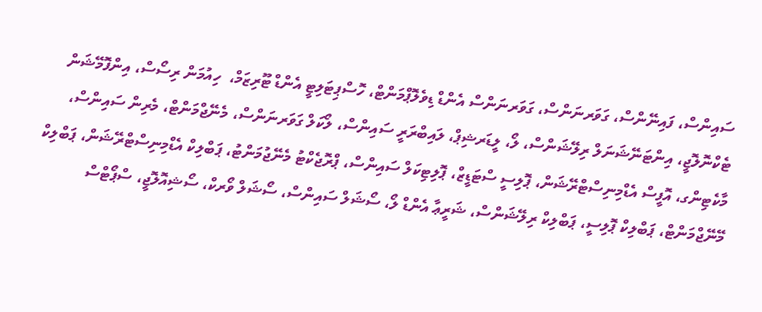ސައިންސް، ފައިނޭންސް، ގަވަރނަންސް، ގަވަރނަންސް އެންޑް ޑިވެލޮޕްމަންޓް، ހޮސްޕިޓަލިޓީ އެންޑް ޓޫރިޒަމް،  ހިއުމަން ރިސޯސް، އިންފޮމޭޝަން ޓެކްނޮލޮޖީ، އިންޓަނޭޝަނަލް ރިލޭޝަންސް، ލޯ، ލީޑަރޝިޕް، ލައިބްރަރީ ސައިންސް، ލޯކަލް ގަވަރނަންސް، މެނޭޖްމަންޓް، މެރިން ސައިންސް، މާކެޓިންގ، އޮފީސް އެޑްމިނިސްޓްރޭޝަން، ޕޮލިސީ ސްޓަޑީޒް، ޕޮލިޓިކަލް ސައިންސް، ޕްރޮޖެކްޓު މެނޭޖުމަންޓު، ޕަބްލިކް އެޑްމިނިސްޓްރޭޝަން، ޕަބްލިކް މޭނޭޖްމަންޓް، ޕަބްލިކް ޕޮލިސީ، ޕަބްލިކް ރިލޭޝަންސް، ޝަރީޢާ އެންޑް ލޯ، ސޯޝަލް ސައިންސް، ސޯޝަލް ވޯރކް، ސޯޝިއޮލޮޖީ، ސްޕޯޓްސް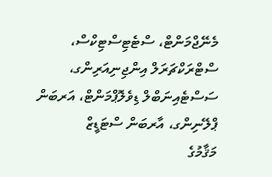މެނޭޖްމަންޓް، ސްޓެޓިސްޓިކްސް، ސްޓްރަކްޗަރަލް އިންޖިނިއަރިންގ، ސަސްޓެއިނަބްލް ޑިވެލޮޕްމަންޓް، އަރބަން ޕްލޭނިންގ، އާރބަން ސްޓަޑީޒް
މަޤާމުގެ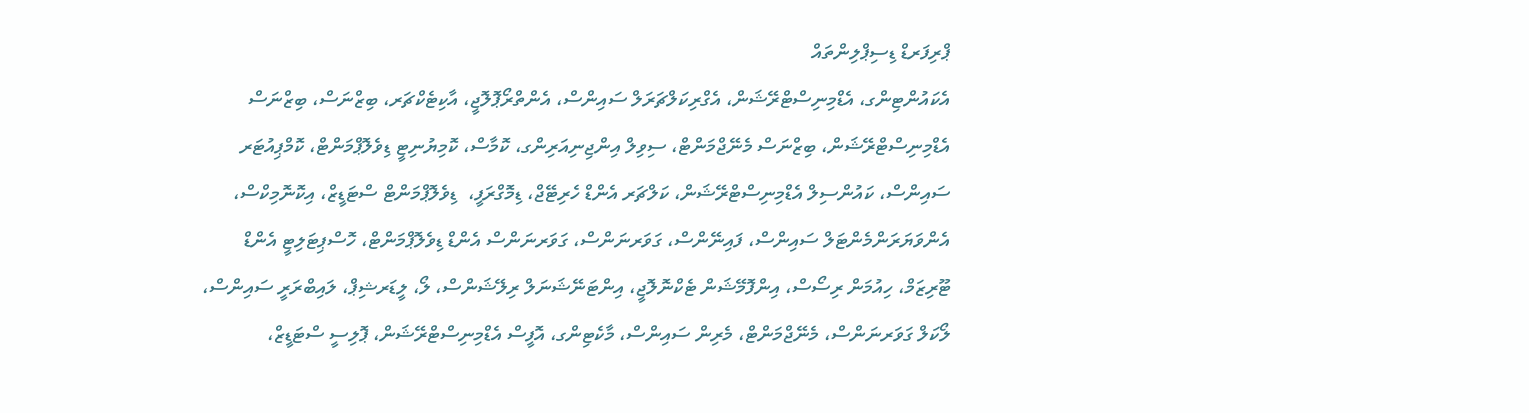ޕްރިފަރޑް ޑިސިޕްލިންތައް
އެކައުންޓިންގ، އެޑްމިނިސްޓްރޭޝަން، އެގްރިކަލްޗަރަލް ސައިންސް، އެންތްރޯޕޮލޮޖީ، އާކިޓެކްޗަރ، ބިޒްނަސް، ބިޒްނަސް އެޑްމިނިސްޓްރޭޝަން، ބިޒްނަސް މެނޭޖްމަންޓް، ސިވިލް އިންޖިނިއަރިންގ، ކޮމާސް، ކޮމިޔުނިޓީ ޑިވެލޮޕްމަންޓް، ކޮމްޕިއުޓަރ ސައިންސް، ކައުންސިލް އެޑްމިނިސްޓްރޭޝަން، ކަލްޗަރ އެންޑް ހެރިޓޭޖް، ޑިމޮގްރަފީ،  ޑިވެލޮޕްމަންޓް ސްޓަޑީޒް، އިކޮނޮމިކްސް، އެންވަޔަރަންމެންޓަލް ސައިންސް، ފައިނޭންސް، ގަވަރނަންސް، ގަވަރނަންސް އެންޑް ޑިވެލޮޕްމަންޓް، ހޮސްޕިޓަލިޓީ އެންޑް ޓޫރިޒަމް، ހިއުމަން ރިސޯސް، އިންފޮމޭޝަން ޓެކްނޮލޮޖީ، އިންޓަނޭޝަނަލް ރިލޭޝަންސް، ލޯ، ލީޑަރޝިޕް، ލައިބްރަރީ ސައިންސް، ލޯކަލް ގަވަރނަންސް، މެނޭޖްމަންޓް، މެރިން ސައިންސް، މާކެޓިންގ، އޮފީސް އެޑްމިނިސްޓްރޭޝަން، ޕޮލިސީ ސްޓަޑީޒް،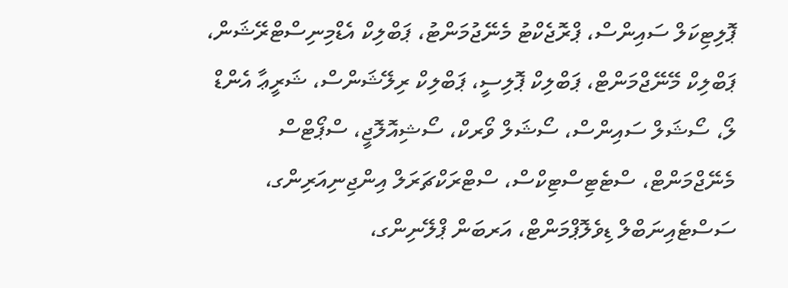ޕޮލިޓިކަލް ސައިންސް، ޕްރޮޖެކްޓު މެނޭޖުމަންޓު، ޕަބްލިކް އެޑްމިނިސްޓްރޭޝަން، ޕަބްލިކް މޭނޭޖްމަންޓް، ޕަބްލިކް ޕޮލިސީ، ޕަބްލިކް ރިލޭޝަންސް، ޝަރީޢާ އެންޑް ލޯ، ސޯޝަލް ސައިންސް، ސޯޝަލް ވޯރކް، ސޯޝިއޮލޮޖީ، ސްޕޯޓްސް މެނޭޖްމަންޓް، ސްޓެޓިސްޓިކްސް، ސްޓްރަކްޗަރަލް އިންޖިނިއަރިންގ، ސަސްޓެއިނަބްލް ޑިވެލޮޕްމަންޓް، އަރބަން ޕްލޭނިންގ،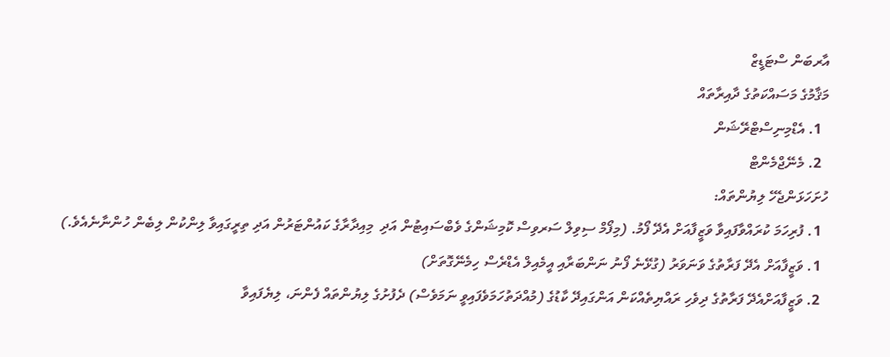އާރބަން ސްޓަޑީޒް
މަޤާމުގެ މަސައްކަތުގެ ދާއިރާތައް
  1. އެޑްމިނިސްޓްރޭޝަން
  2. މެނޭޖްމެންޓް
ހުށަހަޅަންޖެހޭ ލިޔުންތައް:
  1. ފުރިހަމަ ކުރައްވާފައިވާ ވަޒީފާއަށް އެދޭ ފޯމު. (މިފޯމް ސިވިލް ސަރވިސް ކޮމިޝަންގެ ވެބްސައިޓުން އަދި  މިއިދާރާގެ ކައުންޓަރުން އަދި ތިރީގައިވާ ލިންކުން ލިބެން ހުންނާނެއެވެ.)
  1. ވަޒީފާއަށް އެދޭ ފަރާތުގެ ވަނަވަރު (ގުޅޭނެ ފޯނު ނަންބަރާއި އީމެއިލް އެޑްރެސް ހިމެނޭގޮތަށް)
  2. ވަޒީފާއަށްއެދޭ ފަރާތުގެ ދިވެހި ރައްޔިތެއްކަން އަންގައިދޭ ކާޑުގެ (މުއްދަތުހަމަވެފައިވީ ނަމަވެސް) ދެފުށުގެ ލިޔުންތައް ފެންނަ، ލިޔެފައިވާ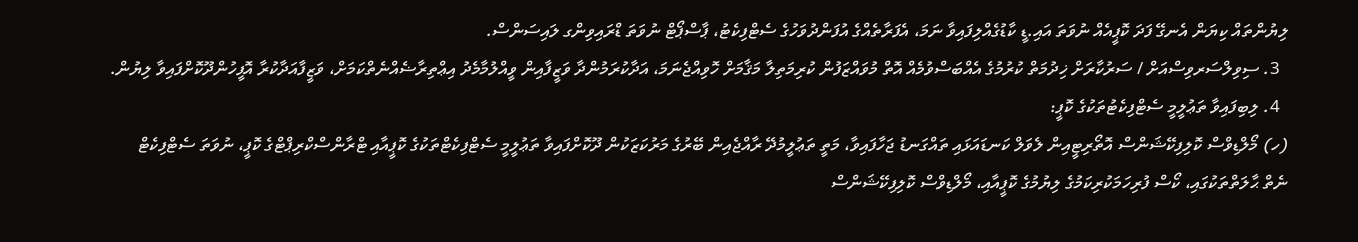ލިޔުންތައް ކިޔަން އެނގޭ ފަދަ ކޮޕީއެއް ނުވަތަ އައި.ޑީ ކާޑުގެއްލިފައިވާ ނަމަ، އެފަރާތެއްގެ އުފަންދުވަހުގެ ސެޓްފިކެޓު، ޕާސްޕޯޓް ނުވަތަ ޑްރައިވިންގ ލައިސަންސް.
  3. ސިވިލްސަރވިސްއަށް / ސަރުކާރަށް ޚިދުމަތް ކުރުމުގެ އެއްބަސްވުމެއް އޮތް މުވައްޒަފުން ކުރިމަތިލާ މަޤާމަށް ހޮވިއްޖެނަމަ، އަދާކުރަމުންދާ ވަޒީފާއިން ވީއްލުމާމެދު އިޢްތިރާޟެއްނެތްކަމަށް، ވަޒީފާއަދާކުރާ އޮފީހުންދޫކޮށްފައިވާ ލިޔުން.
  4. ލިބިފައިވާ ތަޢުލީމީ ސެޓްފިކެޓުތަކުގެ ކޮޕީ:
(ހ) މޯލްޑިވްސް ކޮލިފިކޭޝަންސް އޮތޯރިޓީއިން ލެވަލް ކަނޑައަޅައި ތައްގަނޑު ޖަހާފައިވާ، މަތީ ތަޢުލީމުދޭ ރާއްޖެއިން ބޭރުގެ މަރުކަޒަކުން ދޫކޮށްފައިވާ ތަޢުލީމީ ސެޓްފިކެޓްތަކުގެ ކޮޕީއާއި ޓްރާންސްކްރިޕްޓްގެ ކޮޕީ، ނުވަތަ ސެޓްފިކެޓް ނެތް ޙާލަތްތަކުގައި، ކޯސް ފުރިހަމަކުރިކަމުގެ ލިޔުމުގެ ކޮޕީއާއި، މޯލްޑިވްސް ކޮލިފިކޭޝަންސް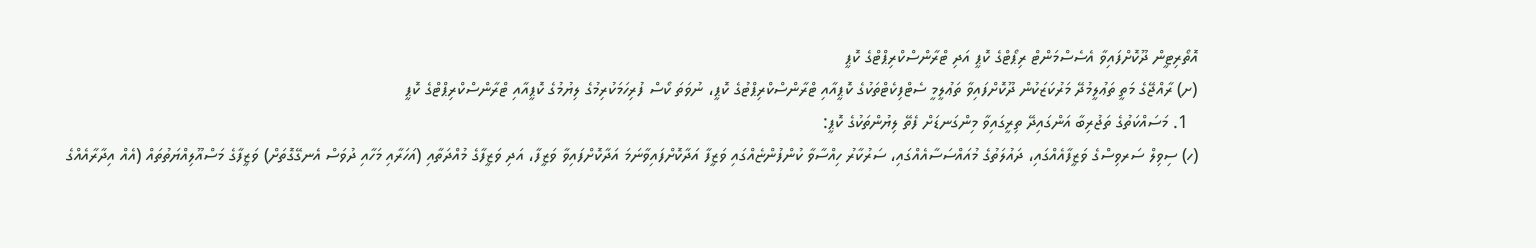އޮތޯރިޓީން ދޫކޮށްފައިވާ އެސެސްމަންޓް ރިޕޯޓްގެ ކޮޕީ އަދި ޓްރާންސްކްރިޕްޓްގެ ކޮޕީ
(ށ) ރާއްޖޭގެ މަތީ ތަޢުލީމުދޭ މަރުކަޒަކުން ދޫކޮށްފައިވާ ތަޢުލީމީ ސެޓްފިކެޓްތަކުގެ ކޮޕީއާއި ޓްރާންސްކްރިޕްޓުގެ ކޮޕީ، ނުވަތަ ކޯސް ފުރިހަމަކުރިމުގެ ލިޔުމުގެ ކޮޕީއާއި ޓްރާންސްކްރިޕްޓްގެ ކޮޕީ
  1. މަސައްކަތުގެ ތަޖުރިބާ އަންގައިދޭ ތިރީގައިވާ މިންގަނޑަށް ފެތޭ ލިޔުންތަކުގެ ކޮޕީ:
(ހ) ސިވިލް ސަރވިސްގެ ވަޒީފާއެއްގައި، ދައުލަތުގެ މުއައްސަސާއެއްގައި، ސަރުކާރު ހިއްސާވާ ކުންފުންޏެއްގައި ވަޒީފާ އަދާކޮށްފައިވާނަމަ އަދާކޮށްފައިވާ ވަޒީފާ، އަދި ވަޒީފާގެ މުއްދަތާއި (އަހަރާއި މަހާއި ދުވަސް އެނގޭގޮތަށް) ވަޒީފާގެ މަސްއޫލިއްޔަތުތައް (އެއް އިދާރާއެއްގެ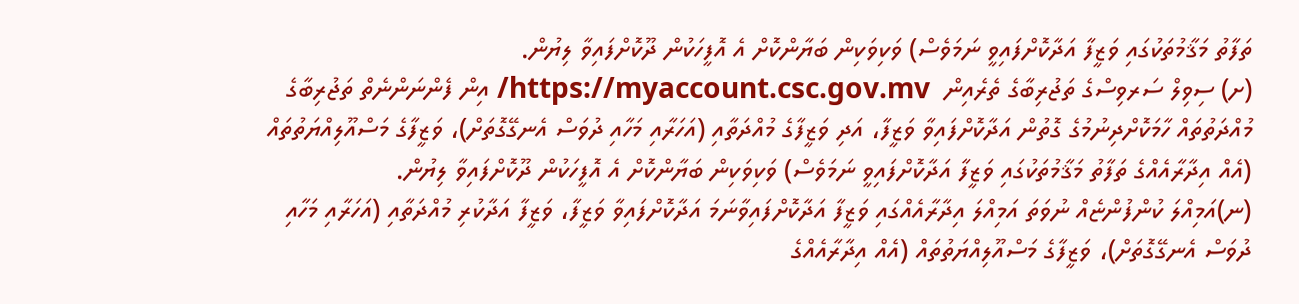ތަފާތު މަޤާމުތަކުގައި ވަޒީފާ އަދާކޮށްފައިވީ ނަމަވެސް) ވަކިވަކިން ބަޔާންކޮށް އެ އޮފީހަކުން ދޫކޮށްފައިވާ ލިޔުން.
(ށ) ސިވިލް ސަރވިސްގެ ތަޖުރިބާގެ ތެރެއިން  https://myaccount.csc.gov.mv/ އިން ފެންނަންނެތް ތަޖުރިބާގެ މުއްދަތުތައް ހާމަކޮށްދިނުމުގެ ގޮތުން އަދާކޮށްފައިވާ ވަޒީފާ، އަދި ވަޒީފާގެ މުއްދަތާއި (އަހަރާއި މަހާއި ދުވަސް އެނގޭގޮތަށް)، ވަޒީފާގެ މަސްއޫލިއްޔަތުތައް (އެއް އިދާރާއެއްގެ ތަފާތު މަޤާމުތަކުގައި ވަޒީފާ އަދާކޮށްފައިވީ ނަމަވެސް) ވަކިވަކިން ބަޔާންކޮށް އެ އޮފީހަކުން ދޫކޮށްފައިވާ ލިޔުން.
(ނ)އަމިއްލަ ކުންފުންޏެއް ނުވަތަ އަމިއްލަ އިދާރާއެއްގައި ވަޒީފާ އަދާކޮށްފައިވާނަމަ އަދާކޮށްފައިވާ ވަޒީފާ، ވަޒީފާ އަދާކުރި މުއްދަތާއި (އަހަރާއި މަހާއި ދުވަސް އެނގޭގޮތަށް)، ވަޒީފާގެ މަސްއޫލިއްޔަތުތައް (އެއް އިދާރާއެއްގެ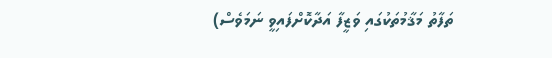ތަފާތު މަޤާމުތަކުގައި ވަޒީފާ އަދާކޮށްފައިވީ ނަމަވެސް)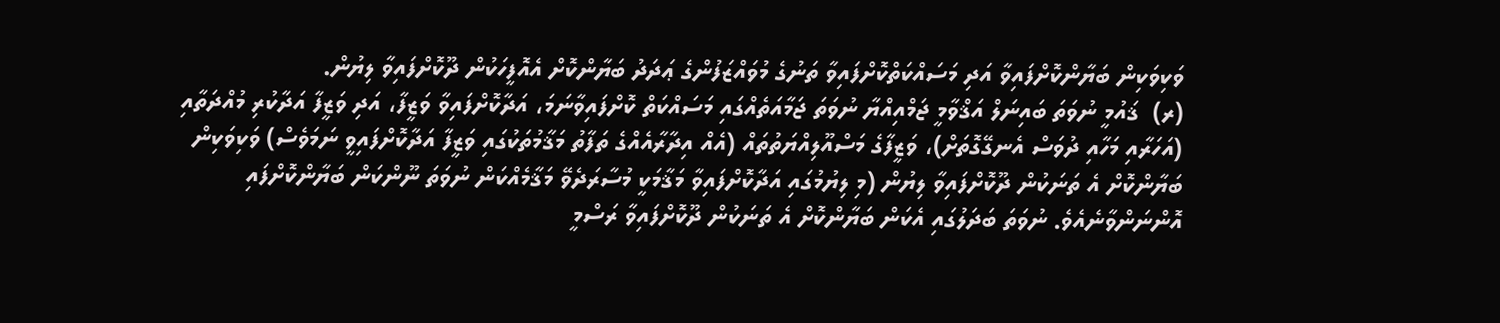ވަކިވަކިން ބަޔާންކޮށްފައިވާ އަދި މަސައްކަތްކޮށްފައިވާ ތަނުގެ މުވައްޒަފުންގެ ޢަދަދު ބަޔާންކޮށް އެއޮފީހަކުން ދޫކޮށްފައިވާ ލިޔުން.
(ރ)  ޤައުމީ ނުވަތަ ބައިނަލް އަޤްވާމީ ޖަމްއިއްޔާ ނުވަތަ ޖަމާއަތެއްގައި މަސައްކަތް ކޮށްފައިވާނަމަ، އަދާކޮށްފައިވާ ވަޒީފާ، އަދި ވަޒީފާ އަދާކުރި މުއްދަތާއި (އަހަރާއި މަހާއި ދުވަސް އެނގޭގޮތަށް)، ވަޒީފާގެ މަސްއޫލިއްޔަތުތައް (އެއް އިދާރާއެއްގެ ތަފާތު މަޤާމުތަކުގައި ވަޒީފާ އަދާކޮށްފައިވީ ނަމަވެސް) ވަކިވަކިން ބަޔާންކޮށް އެ ތަނަކުން ދޫކޮށްފައިވާ ލިޔުން (މި ލިޔުމުގައި އަދާކޮށްފައިވާ މަޤާމަކީ މުސާރަދެވޭ މަޤާމެއްކަން ނުވަތަ ނޫންކަން ބަޔާންކޮށްފައި އޮންނަންވާނެއެވެ. ނުވަތަ ބަދަލުގައި އެކަން ބަޔާންކޮށް އެ ތަނަކުން ދޫކޮށްފައިވާ ރަސްމީ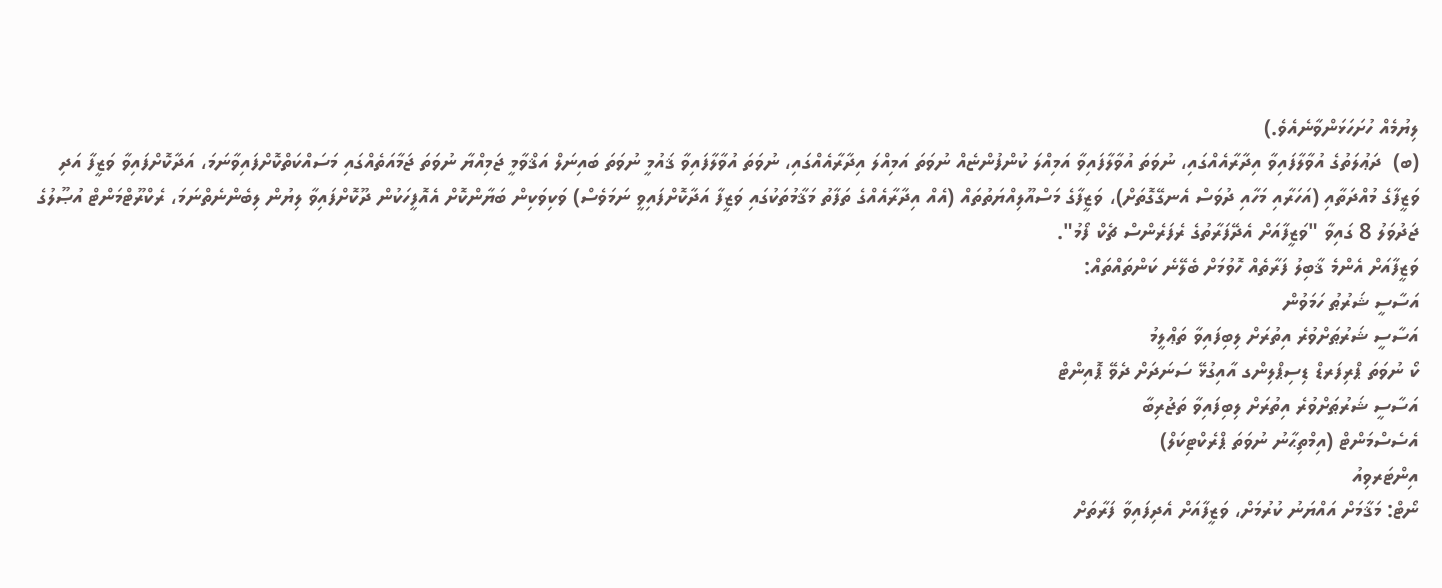ލިޔުމެއް ހުށަހަޅަންވާނެއެވެ.)
(ބ)  ދަޢުލަތުގެ އުވާލާފައިވާ އިދާރާއެއްގައި، ނުވަތަ އުވާލާފައިވާ އަމިއްލަ ކުންފުންޏެއް ނުވަތަ އަމިއްލަ އިދާރާއެއްގައި، ނުވަތަ އުވާލާފައިވާ ޤައުމީ ނުވަތަ ބައިނަލް އަޤްވާމީ ޖަމިއްޔާ ނުވަތަ ޖަމާއަތެއްގައި މަސައްކަތްކޮށްފައިވާނަމަ، އަދާކޮށްފައިވާ ވަޒީފާ އަދި ވަޒީފާގެ މުއްދަތާއި (އަހަރާއި މަހާއި ދުވަސް އެނގޭގޮތަށް)، ވަޒީފާގެ މަސްއޫލިއްޔަތުތައް (އެއް އިދާރާއެއްގެ ތަފާތު މަޤާމުތަކުގައި ވަޒީފާ އަދާކޮށްފައިވީ ނަމަވެސް) ވަކިވަކިން ބަޔާންކޮށް އެއޮފީހަކުން ދޫކޮށްފައިވާ ލިޔުން ލިބެންނެތްނަމަ، ރެކްރޫޓްމަންޓް އުޞޫލުގެ ޖަދުވަލު 8 ގައިވާ "ވަޒީފާއަށް އެދޭފަރާތުގެ ރެފަރެންސް ޗެކް ފޯމު".
ވަޒީފާއަށް އެންމެ ޤާބިލު ފަރާތެއް ހޮވުމަށް ބެލޭނެ ކަންތައްތައް:
އަސާސީ ޝަރުޠު ހަމަވުން
އަސާސީ ޝަރުޠަށްވުރެ އިތުރަށް ލިބިފައިވާ ތަޢްލީމު
ކޯ ނުވަތަ ޕްރިފަރޑް ޑިސިޕްލިންގ އާއިގުޅޭ ސަނަދަށް ދެވޭ ޕޮއިންޓް
އަސާސީ ޝަރުޠަށްވުރެ އިތުރަށް ލިބިފައިވާ ތަޖުރިބާ
އެސެސްމަންޓް (އިމްތިޙާނު ނުވަތަ ޕްރެކްޓިކަލް)
އިންޓަރވިއު
ނޯޓް: މަޤާމަށް އައްޔަނު ކުރުމަށް، ވަޒީފާއަށް އެދިފައިވާ ފަރާތަށް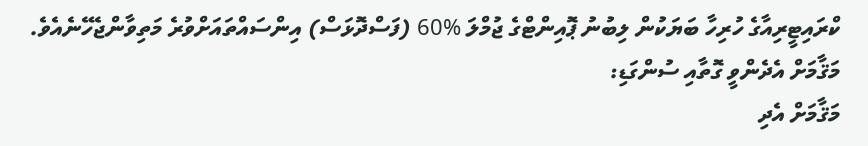ކްރައިޓީރިއާގެ ހުރިހާ ބަޔަކުން ލިބުނު ޕޮއިންޓްގެ ޖުމްލަ %60 (ފަސްދޮޅަސް) އިންސައްތައަށްވުރެ މަތިވާންޖެހޭނެއެވެ.
މަޤާމަށް އެދެންވީ ގޮތާއި ސުންގަޑި:
މަޤާމަށް އެދި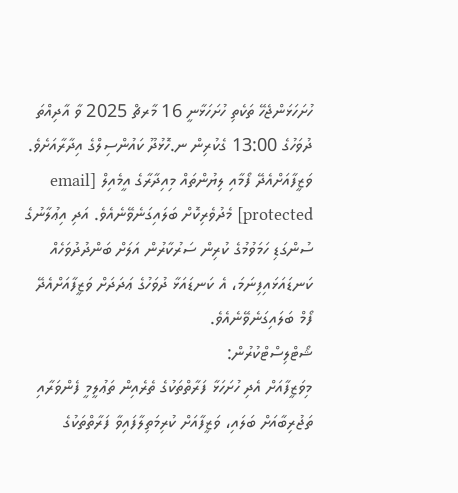ހުށަހަޅަންޖެހޭ ތަކެތި ހުށަހަޅާނީ 16 މާރޗް 2025 ވާ އާދިއްތަ ދުވަހުގެ 13:00 ގެކުރިން ނ.ހޮޅުދޫ ކައުންސިލްގެ އިދާރާއަށެވެ. ވަޒީފާއަށްއެދޭ ފޯމާއި ލިޔުންތައް މިއިދާރާގެ އީމެއިލް [email protected] މެދުވެރިކޮށް ބަލައިގަނެވޭނެއެވެ. އަދި އިޢުލާނުގެ ސުންގަޑި ހަމަވުމުގެ ކުރިން ސަރުކާރުން އަލަށް ބަންދުދުވަހެއް ކަނޑައަޅައިފިނަމަ، އެ ކަނޑައަޅާ ދުވަހުގެ ޢަދަދަށް ވަޒީފާއަށްއެދޭ ފޯމް ބަލައިގަނެވޭނެއެވެ.
ޝޯޓްލިސްޓްކުރުން:
މިވަޒީފާއަށް އެދި ހުށަހަޅާ ފަރާތްތަކުގެ ތެރެއިން ތަޢުލީމީ ފެންވަރާއި ތަޖުރިބާއަށް ބަލައި، ވަޒީފާއަށް ކުރިމަތިލާފައިވާ ފަރާތްތަކުގެ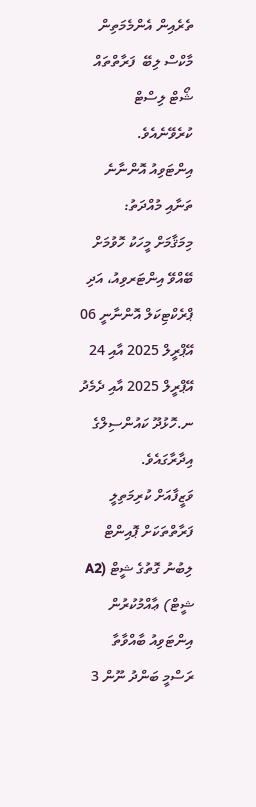ތެރެއިން އެންމެމަތިން މާކްސް ލިބޭ  ފަރާތްތައް ޝޯޓް ލިސްޓް ކުރެވޭނެއެވެ.
އިންޓަވިއު އޮންނާނެ ތަނާއި މުއްދަތު:
މިމަޤާމަށް މީހަކު ހޮވުމަށް ބޭއްވޭ އިންޓަރވިއު، އަދި ޕްރެކްޓިކަލް އޮންނާނީ 06 އޭޕްރީލް 2025 އާއި 24 އޭޕްރީލް 2025 އާއި ދެމެދު ނ.ހޮޅުދޫ ކައުންސިލްގެ އިދާރާގައެވެ.
ވަޒީފާއަށް ކުރިމަތިލީ ފަރާތްތަކަށް ޕޮއިންޓް ލިބުނު ގޮތުގެ ޝީޓް (A2 ޝީޓް) ޢާއްމުކުރުން
އިންޓަވިއު ބާއްވާތާ ރަސްމީ ބަންދު ނޫން 3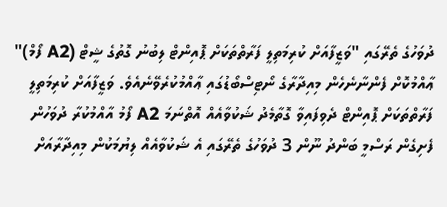ދުވަހުގެ ތެރޭގައި "ވަޒީފާއަށް ކުރިމަތިލީ ފަރާތްތަކަށް ޕޮއިންޓް ލިބުނު ގޮތުގެ ޝީޓް (A2 ފޯމް)" ޢާއްމުކޮށް ފެންނާނެހެން މިއިދާރާގެ ނޯޓިސްބޯޑުގައި ޢާއްމުކުރެވޭނެއެވެ. ވަޒީފާއަށް ކުރިމަތިލީ ފަރާތްތަކަށް ޕޮއިންޓް ދެވިފައިވާ ގޮތާމެދު ޝަކުވާއެއް އޮތްނަމަ A2 ފޯމު އާއްމުކުރާ ދުވަހުން ފެށިގެން ރަސްމީ ބަންދު ނޫން 3 ދުވަހުގެ ތެރޭގައި އެ ޝަކުވާއެއް ލިޔުމަކުން މިއިދާރާއަށް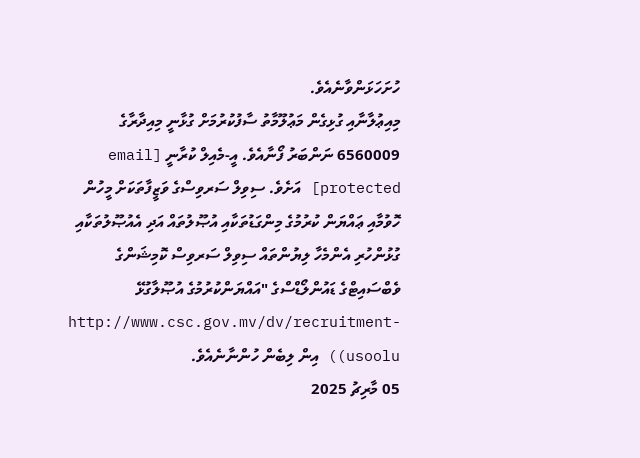ހުށަހަޅަންވާނެއެވެ.
މިއިޢުލާނާއި ގުޅިގެން މަޢުލޫމާތު ސާފުކުރުމަށް ގުޅާނީ މިއިދާރާގެ 6560009 ނަންބަރު ފޯނާއެވެ. އީ-މެއިލް ކުރާނީ [email protected] އަށެވެ. ސިވިލް ސަރވިސްގެ ވަޒީފާތަކަށް މީހުން ހޮވުމާއި ޢައްޔަން ކުރުމުގެ މިންގަޑުތަކާއި އުޞޫލުތައް އަދި އެއުޞޫލުތަކާއި ގުޅުންހުރި އެންމެހާ ލިޔުންތައް ސިވިލް ސަރވިސް ކޮމިޝަންގެ ވެބްސައިޓްގެ ޑައުންލޯޑްސްގެ "އައްޔަންކުރުމުގެ އުޞޫލާގުޅޭ http://www.csc.gov.mv/dv/recruitment-usoolu)) އިން ލިބެން ހުންނާނެއެވެ.
05 މާރިޗު 2025